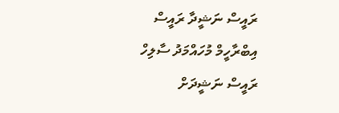ރައީސް ނަޝީދާ ރައީސް އިބްރާހީމް މުހައްމަދު ސާލިހް
ރައީސް ނަޝީދަށް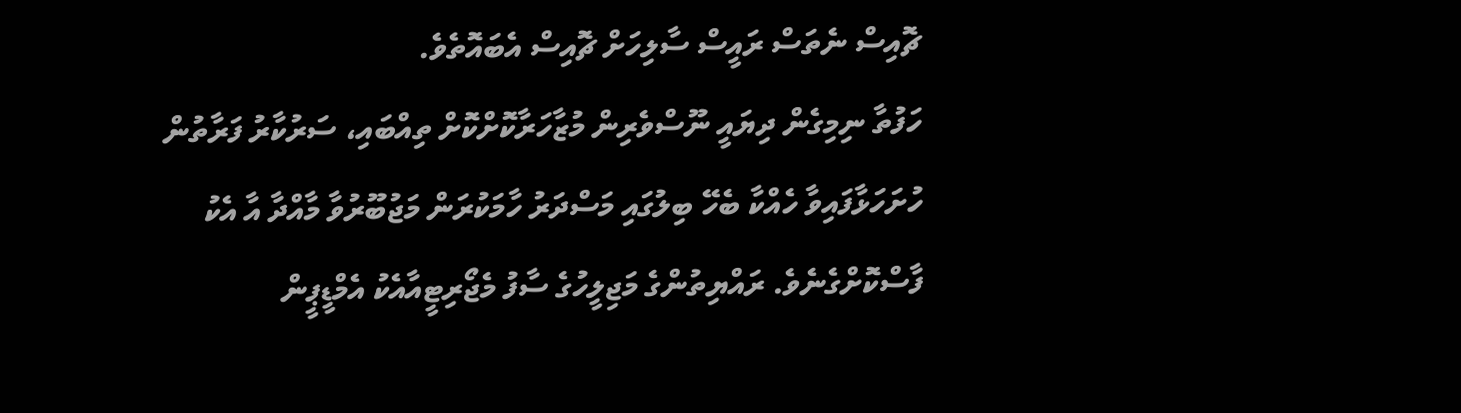ޗޮއިސް ނެތަސް ރައީސް ސާލިހަށް ޗޮއިސް އެބައޮތެވެ.
ހަފުތާ ނިމިގެން ދިޔައީ ނޫސްވެރިން މުޒާހަރާކޮށްކޮށް ތިއްބައި، ސަރުކާރު ފަރާތުން ހުށަހަޅާފައިވާ ހެއްކާ ބެހޭ ބިލުގައި މަސްދަރު ހާމަކުރަން މަޖުބޫރުވާ މާއްދާ އާ އެކު ފާސްކޮށްގެނެވެ. ރައްޔިތުންގެ މަޖިލީހުގެ ސާފު މެޖޯރިޓީއާއެކު އެމްޑީޕީން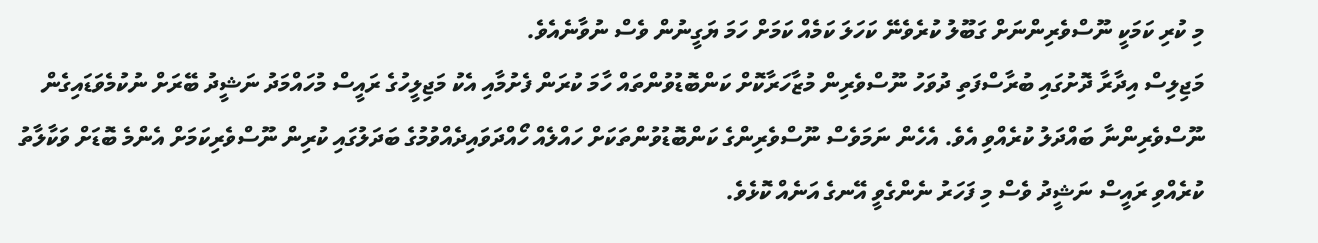މި ކުރި ކަމަކީ ނޫސްވެރިންނަށް ގަބޫލު ކުރެވެނޭ ކަހަލަ ކަމެއް ކަމަށް ހަމަ ޔަގީނުން ވެސް ނުވާނެއެވެ.
މަޖިލިސް އިދާރާ ދޮށުގައި ބުރާސްފަތި ދުވަހު ނޫސްވެރިން މުޒާހަރާކޮށް ކަންބޮޑުވުންތައް ހާމަ ކުރަން ފެށުމާއި އެކު މަޖިލީހުގެ ރައީސް މުހައްމަދު ނަޝީދު ބޭރަށް ނުކުމެވަޑައިގެން ނޫސްވެރިންނާ ބައްދަލު ކުރެއްވި އެވެ. އެހެން ނަމަވެސް ނޫސްވެރިންގެ ކަންބޮޑުވުންތަކަށް ހައްލެއް ހޯއްދަވައިދެއްވުމުގެ ބަދަލުގައި ކުރިން ނޫސްވެރިކަމަށް އެންމެ ބޮޑަށް ވަކާލާތު ކުރެއްވި ރައީސް ނަޝީދު ވެސް މި ފަހަރު ނެންގެވީ އޭނގެ އަނެއް ކޮޅެވެ.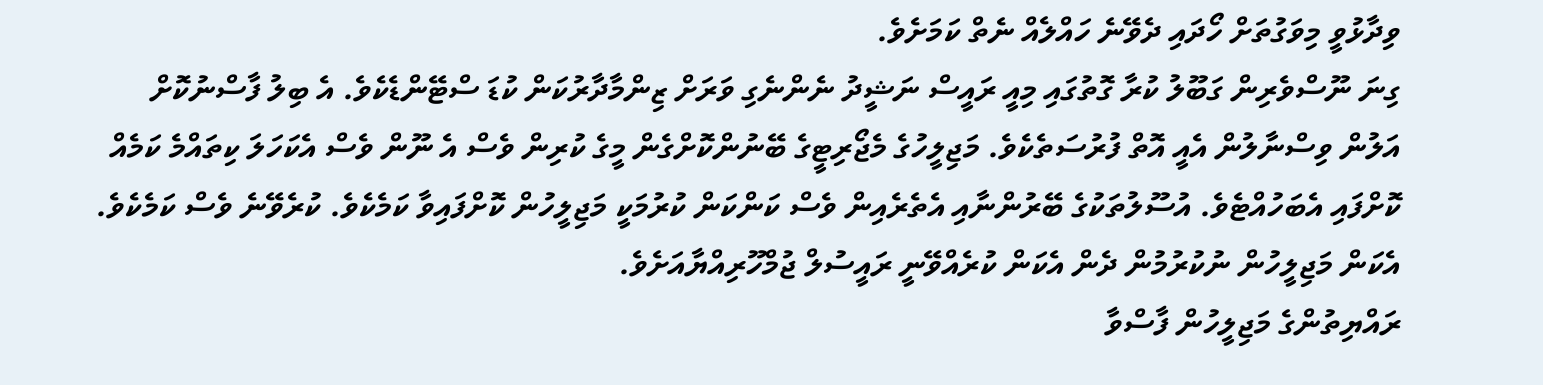ވިދާޅުވީ މިވަގުތަށް ހޯދައި ދެވޭނެ ހައްލެއް ނެތް ކަމަށެވެ.
ގިނަ ނޫސްވެރިން ގަބޫލު ކުރާ ގޮތުގައި މިއީ ރައީސް ނަޝީދު ނެންނެގި ވަރަށް ޒިންމާދާރުކަން ކުޑަ ސްޓޭންޑެކެވެ. އެ ބިލު ފާސްނުކޮށް އަލުން ވިސްނާލުން އެއީ އޮތް ފުރުސަތެކެވެ. މަޖިލީހުގެ މެޖޯރިޓީގެ ބޭނުންކޮށްގެން މީގެ ކުރިން ވެސް އެ ނޫން ވެސް އެކަހަލަ ކިތައްމެ ކަމެއް ކޮށްފައި އެބަހުއްޓެވެ. އުސޫލުތަކުގެ ބޭރުންނާއި އެތެރެއިން ވެސް ކަންކަން ކުރުމަކީ މަޖިލީހުން ކޮށްފައިވާ ކަމެކެވެ. ކުރެވޭނެ ވެސް ކަމެކެވެ. އެކަން މަޖިލީހުން ނުކުރުމުން ދެން އެކަން ކުރެއްވޭނީ ރައީސުލް ޖުމްހޫރިއްޔާއަށެވެ.
ރައްޔިތުންގެ މަޖިލީހުން ފާސްވާ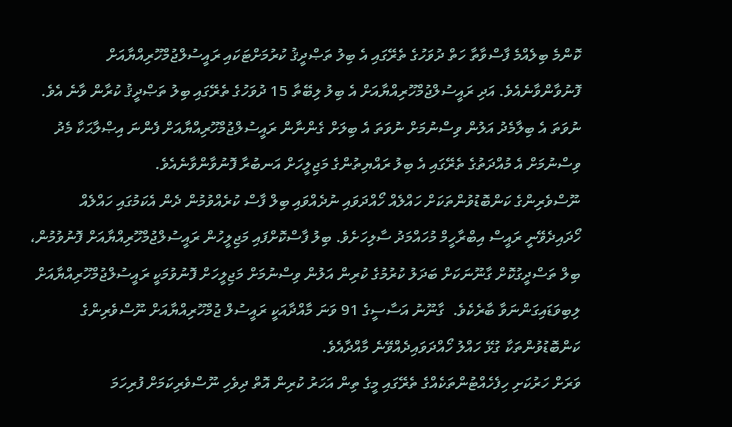ކޮންމެ ބިލެއްމެ ފާސްވާތާ ހަތް ދުވަހުގެ ތެރޭގައި އެ ބިލު ތަޞްދީޤު ކުރުމަށްޓަކައި ރައީސުލްޖުމްހޫރިއްޔާއަށް ފޮނުވާންވާނެއެވެ. އަދި ރައީސުލްޖުމްހޫރިއްޔާއަށް އެ ބިލު ލިބޭތާ 15 ދުވަހުގެ ތެރޭގައި ބިލު ތަޞްދީޤު ކުރާން ވާނެ އެވެ. ނުވަތަ އެ ބިލާމެދު އަލުން ވިސްނުމަށް ނުވަތަ އެ ބިލަށް ގެންނާން ރައީސުލްޖުމްހޫރިއްޔާއަށް ފެންނަ އިޞްލާޙަކާ މެދު ވިސްނުމަށް އެ މުއްދަތުގެ ތެރޭގައި އެ ބިލު ރައްޔިތުންގެ މަޖިލީހަށް އަނބުރާ ފޮނުވާންވާނެއެވެ.
ނޫސްވެރިންގެ ކަންބޮޑުވުންތަކަށް ހައްލެއް ހޯއްދަވައި ނުދެއްވައި ބިލް ފާސް ކުރެއްވުމުން ދެން އެކަމުގައި ހައްލެއް ހޯދައިދެވޭނީ ރައީސް އިބްރާހީމް މުހައްމަދު ސާލިހަށެވެ. ބިލު ފާސްކޮށްފައި މަޖިލީހުން ރައީސުލްޖުމްހޫރިއްޔާއަށް ފޮނުވުމުން، ބިލް ތަސްދީގުކޮށް ގާނޫނަކަށް ބަދަލު ކުރުމުގެ ކުރިން އަލުން ވިސްނުމަށް މަޖިލީހަށް ފޮނުވުމަކީ ރައީސުލްޖުމްހޫރިއްޔާއަށް ލިބިވަޑައިގަންނަވާ ބާރެކެވެ.  ގާނޫނު އަސާސީގެ 91 ވަނަ މާއްދާއަކީ ރައީސުލް ޖުމްހޫރިއްޔާއަށް ނޫސްވެރިންގެ ކަންބޮޑުވުންތަކާ ގުޅޭ ހައްލު ހޯއްދަވައިދެއްވޭނެ މާއްދާއެވެ.
ވަރަށް ހަރުކަށި ހިފެހެއްޓުންތަކެއްގެ ތެރޭގައި މީގެ ތިން އަހަރު ކުރިން އޮތް ދިވެހި ނޫސްވެރިކަމަށް ފުރިހަމަ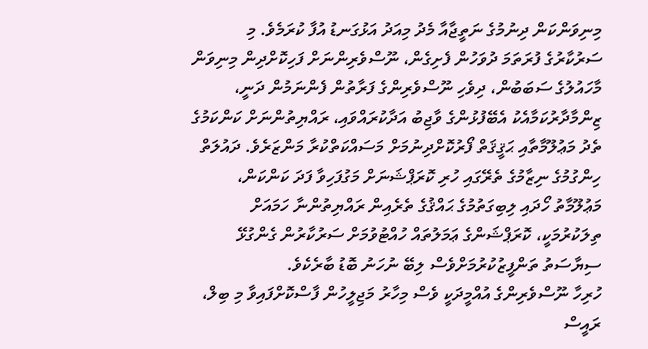މިނިވަންކަން ދިނުމުގެ ނަތީޖާއާ މެދު މިއަދު އަޅުގަނޑު އުފާ ކުރަމެވެ. މި ސަރުކާރުގެ ފުރަތަމަ ދުވަހުން ފެށިގެން، ނޫސްވެރިންނަށް ފަހިކޮށްދިން މިނިވަން މާހައުލުގެ ސަބަބުން، ދިވެހި ނޫސްވެރިންގެ ފަރާތުން ފެންނަމުން ދަނީ، ޒިންމާދާރުކަމާއެކު އެބޭފުޅުންގެ ވާޖިބު އަދާކުރައްވައި، ރައްޔިތުންނަށް ކަންކަމުގެ ތެދު މަޢުލޫމާތާއި ޙަޤީޤަތް ފޯރުކޮށްދިނުމަށް މަސައްކަތްކުރާ މަންޒަރެވެ. ދައުލަތް ހިންގުމުގެ ނިޒާމުގެ ތެރޭގައި ހުރި ކޮރަޕްޝަނަށް މަގުފަހިވާ ފަދަ ކަންކަން، މަޢުލޫމާތު ހޯދައި ލިބިގަތުމުގެ ޙައްޤުގެ ތެރެއިން ރައްޔިތުންނާ ހަމައަށް ތިލަކުރުމަކީ، ކޮރަޕްޝަންގެ ޢަމަލުތައް ހުއްޓުވުމަށް ސަރުކާރުން ގެންގުޅޭ ސިޔާސަތު ތަންފީޒުކުރުމަށްވެސް ލިބޭ ނުހަނު ބޮޑު ބާރެކެވެ.
ހުރިހާ ނޫސްވެރިންގެ އުއްމީދަކީ ވެސް މިހާރު މަޖިލީހުން ފާސްކޮށްފައިވާ މި ބިލް، ރައީސް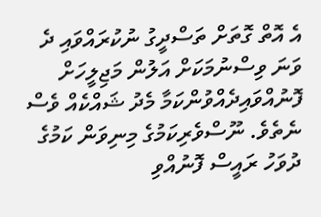އެ އޮތް ގޮތަށް ތަސްދީގު ނުކުރައްވައި ދެ ވަނަ ވިސްނުމަކަށް އަލުން މަޖިލީހަށް ފޮނުއްވައިދެއްވުންކަމާ މެދު ޝައްކެއް ވެސް ނެތެވެ. ނޫސްވެރިކަމުގެ މިނިވަން ކަމުގެ ދުވަހު ރައީސް ފޮނުއްވި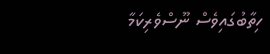ހިތާބުގައިވެސް ނޫސްވެރިކަމާ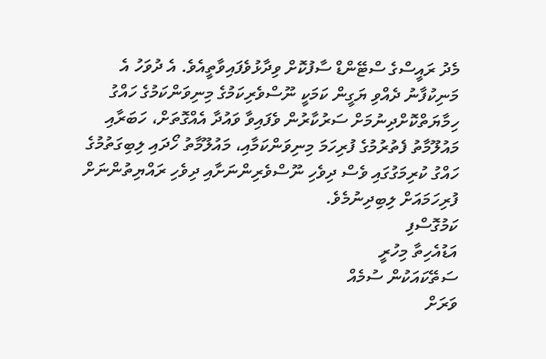މެދު ރައީސްގެ ސްޓޭންޑް ސާފުކޮށް ވިދާޅުވެފައިވާތީއެވެ. އެ ދުވަހު އެ މަނިކުފާނު ދެއްވި ޔަގީން ކަމަކީ ނޫސްވެރިކަމުގެ މިނިވަންކަމުގެ ހައްގު ހިމާޔަތްކޮށްދިނުމަށް ސަރުކާރުން ވެފައިވާ ވައުދާ އެއްގޮތަށް، ހަބަރާއި މައުލޫމާތު ފެތުރުމުގެ ފުރިހަމަ މިނިވަންކަމާއި، މައުލޫމާތު ހޯދައި ލިބިގަތުމުގެ ހައްގު ކުރިމަގުގައި ވެސް ދިވެހި ނޫސްވެރިންނަށާއި ދިވެހި ރައްޔިތުންނަށް ފުރިހަމައަށް ލިބިދިނުމެވެ.
ކަމުގޮސްފި
އަޑުއެހިތާ މިހުރީ
ސަތޭކައަކުން ސުމެއް
ވަރަށް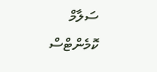ސަލާމް
ކޮމެންޓްސް